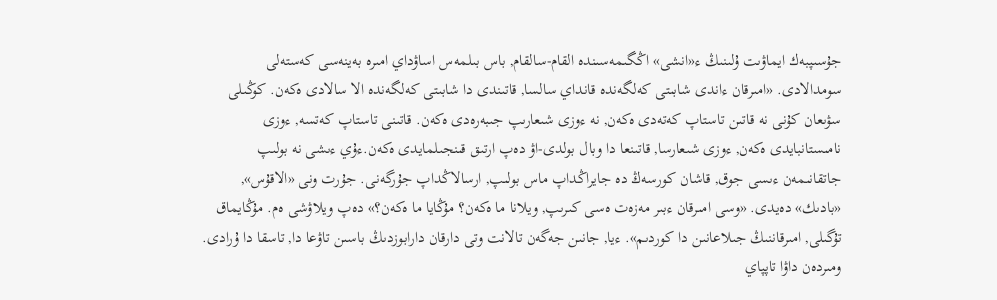جۇسىپبەك ايماۋىت ۇلىنىڭ ء«انشى» اڭگىمەسىندە القام-سالقام, باس بىلمەس اساۋداي امىرە بەينەسى كەستەلى سومدالادى. «امىرقان ءاندى شابىتى كەلگەندە قانداي سالسا, قاتىندى دا شابىتى كەلگەندە الا سالادى ەكەن. كوڭىلى سۋىعان كۇنى نە قاتىن تاستاپ كەتەدى ەكەن, نە ءوزى شىعارىپ جىبەرەدى ەكەن. قاتىنى تاستاپ كەتسە, ءوزى نامىستانبايدى ەكەن, ءوزى شىعارسا, قاتىنعا دا وبال بولدى-اۋ دەپ ارتىق قىنجىلمايدى ەكەن.ءۇي ءىشى نە بولىپ جاتقانىمەن ءىسى جوق, قاشان كورسەڭ دە جايراڭداپ ماس بولىپ, ارسالاڭداپ جۇرگەنى. جۇرت ونى «الاقۇس», «بادىك» دەيدى. «وسى امىرقان ءبىر مەزەت ەسى كىرىپ, ويلانا ما ەكەن؟ مۇڭايا ما ەكەن؟» دەپ ويلاۋشى ەم. مۇڭايماق تۇگىلى, امىرقاننىڭ جىلاعانىن دا كوردىم». ءيا, جانىن جەگەن تالانت وتى دارقان دارابوزدىڭ باسىن تاۋعا دا, تاسقا دا ۇرادى. ومىردەن داۋا تاپپاي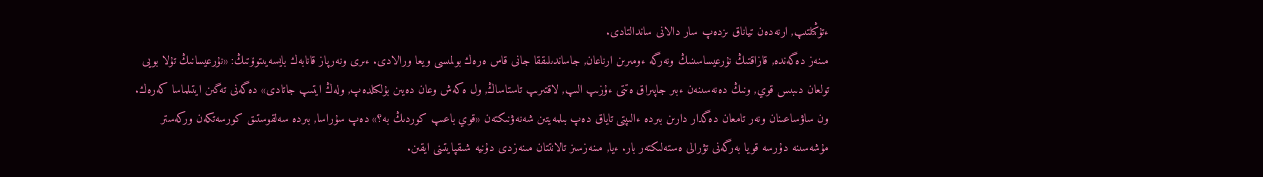ءتۇڭىلتىپ, ارنەدەن تياناق ىزدەپ سار دالانى ساندالتادى.
مىنەز دەگەندە, قازاقتىڭ نۇرعيساسىنىڭ ونەرگە ءومىرىن ارناعان, جاساندىلىققا جانى قاس ەرەك بولمىسى ويعا ورالادى. ءىرى ونەرپاز قانابەك بايسەيىتوۆتىڭ: «نۇرعيسانىڭ تۇلا بويى تولعان دىبىس قوي, ونىڭ دەنەسىنەن ءبىر جاپىراق ەتتى ءۇزىپ الىپ, لاقتىرىپ تاستاساڭ, ول ەكەش وعان دەيىن بۇلكىلدەپ, ولەڭ ايتىپ جاتادى» دەگەنى تەگىن ايتىلماسا كەرەك. ون ساۋساعىنان ونەر تامعان دەگدار دارىن بىردە ءالىپتى تاياق دەپ بىلمەيتىن شەنەۋنىكتەن «قوي باعىپ كوردىڭ بە؟» دەپ سۇراسا, بىردە سەلقوستىق كورسەتكەن وركەستر مۇشەسىنە دۇرسە قويا بەرگەنى تۋرالى ەستەلىكتەر بار. ءيا, مىنەزسىز تالانتتان مىنەزدى دۇنيە شىقپايتىنى ايقىن.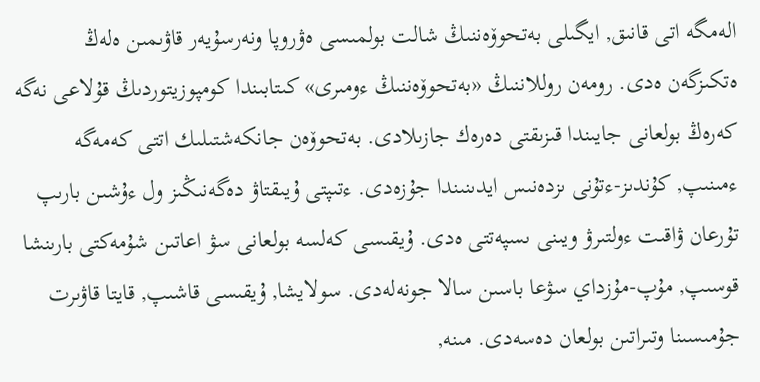الەمگە اتى قانىق, ايگىلى بەتحوۆەننىڭ شالت بولمىسى ەۋروپا ونەرسۇيەر قاۋىمىن ەلەڭ ەتكىزگەن ەدى. رومەن روللاننىڭ «بەتحوۆەننىڭ ءومىرى» كىتابىندا كومپوزيتوردىڭ قۇلاعى نەگە كەرەڭ بولعانى جايىندا قىزىقتى دەرەك جازىلادى. بەتحوۆەن جانكەشتىلىك اتتى كەمەگە ءمىنىپ, كۇندىز-ءتۇنى ىزدەنىس ايدىنىندا جۇزەدى. ءتىپتى ۇيىقتاۋ دەگەنىڭىز ول ءۇشىن بارىپ تۇرعان ۋاقىت ءولتىرۋ ويىنى ىسپەتتى ەدى. ۇيقىسى كەلسە بولعانى سۋ اعاتىن شۇمەكتى بارىنشا قوسىپ, مۇپ-مۇزداي سۋعا باسىن سالا جونەلەدى. سولايشا, ۇيقىسى قاشىپ, قايتا قاۋىرت جۇمىسىنا وتىراتىن بولعان دەسەدى. مىنە,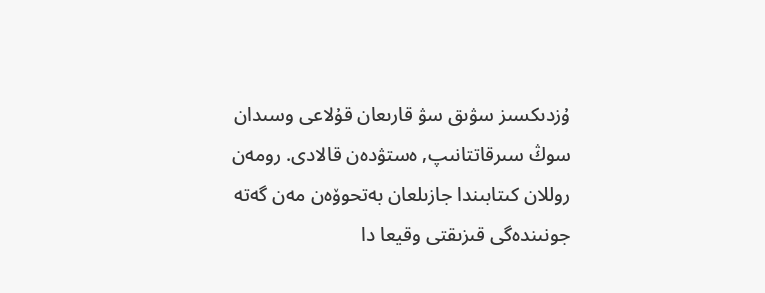ۇزدىكسىز سۋىق سۋ قارىعان قۇلاعى وسىدان سوڭ سىرقاتتانىپ, ەستۋدەن قالادى. رومەن روللان كىتابىندا جازىلعان بەتحوۆەن مەن گەتە جونىندەگى قىزىقتى وقيعا دا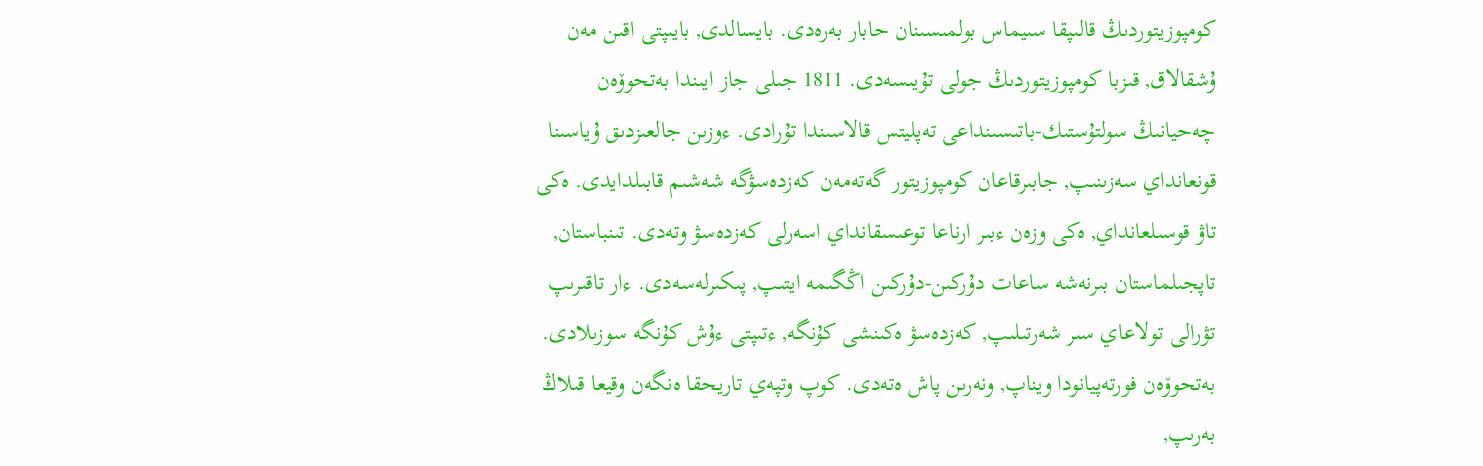كومپوزيتوردىڭ قالىپقا سىيماس بولمىسىنان حابار بەرەدى. بايسالدى, بايىپتى اقىن مەن ۇشقالاق, قىزبا كومپوزيتوردىڭ جولى تۇيىسەدى. 1811 جىلى جاز ايىندا بەتحوۆەن چەحيانىڭ سولتۇستىك-باتىسىنداعى تەپليتس قالاسىندا تۇرادى. ءوزىن جالعىزدىق ۇياسىنا قونعانداي سەزىنىپ, جابىرقاعان كومپوزيتور گەتەمەن كەزدەسۋگە شەشىم قابىلدايدى. ەكى تاۋ قوسىلعانداي, ەكى وزەن ءبىر ارناعا توعىسقانداي اسەرلى كەزدەسۋ وتەدى. تىنباستان, تاپجىلماستان بىرنەشە ساعات دۇركىن-دۇركىن اڭگىمە ايتىپ, پىكىرلەسەدى. ءار تاقىرىپ تۋرالى تولاعاي سىر شەرتىلىپ, كەزدەسۋ ەكىنشى كۇنگە, ءتىپتى ءۇش كۇنگە سوزىلادى. بەتحوۆەن فورتەپيانودا ويناپ, ونەرىن پاش ەتەدى. كوپ وتپەي تاريحقا ەنگەن وقيعا قىلاڭ بەرىپ,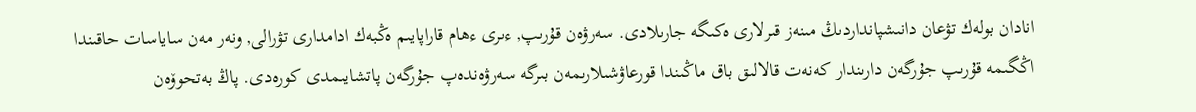انادان بولەك تۋعان دانىشپانداردىڭ مىنەز قىرلارى ەكىگە جارىلادى. سەرۋەن قۇرىپ, ءىرى ءھام قاراپايىم ەڭبەك ادامدارى تۋرالى, ونەر مەن ساياسات حاقىندا اڭگىمە قۇرىپ جۇرگەن دارىندار كەنەت قالالىق باق ماڭىندا قورعاۋشىلارىمەن بىرگە سەرۋەندەپ جۇرگەن پاتشايىمدى كورەدى. پاڭ بەتحوۆەن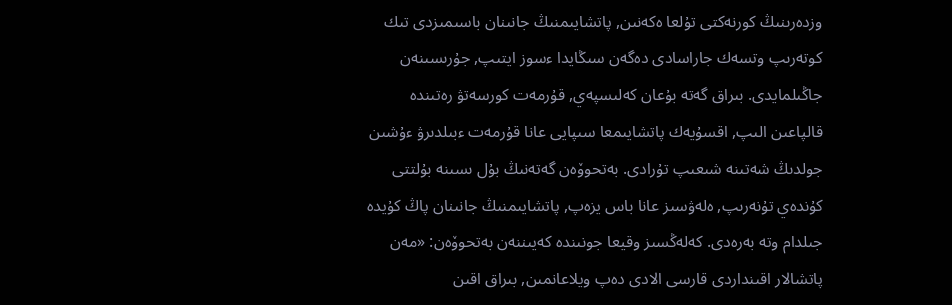وزدەرىنىڭ كورنەكتى تۇلعا ەكەنىن, پاتشايىمنىڭ جانىنان باسىمىزدى تىك كوتەرىپ وتسەك جاراسادى دەگەن سىڭايدا ءسوز ايتىپ, جۇرىسىنەن جاڭىلمايدى. بىراق گەتە بۇعان كەلىسپەي, قۇرمەت كورسەتۋ رەتىندە قالپاعىن الىپ, اقسۇيەك پاتشايىمعا سىپايى عانا قۇرمەت ءبىلدىرۋ ءۇشىن جولدىڭ شەتىنە شىعىپ تۇرادى. بەتحوۆەن گەتەنىڭ بۇل ىسىنە بۇلتتى كۇندەي تۇنەرىپ, ەلەۋسىز عانا باس يزەپ, پاتشايىمنىڭ جانىنان پاڭ كۇيدە جىلدام وتە بەرەدى. كەلەڭسىز وقيعا جونىندە كەيىننەن بەتحوۆەن: «مەن پاتشالار اقىنداردى قارسى الادى دەپ ويلاعانمىن, بىراق اقىن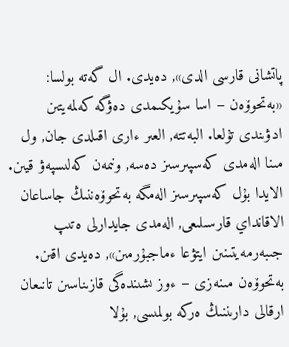پاتشانى قارسى الدى», دەيدى. ال گەتە بولسا: «بەتحوۆەن – اسا سۇيكىمدى دەۋگە كەلمەيتىن ادۋىندى تۇلعا. البەتتە, العىر ءارى اقىلدى جان, ول مىنا الەمدى كەسپىرسىز دەسە, ونىمەن كەلىسپەۋ قيىن. الايدا بۇل كەسپىرسىز الەمگە بەتحوۆەننىڭ جاساعان الاقانداي قارسىلىعى, الەمدى جايدارلى ەتىپ جىبەرمەيتىنىن ايتۋعا ءماجبۇرمىن», دەيدى اقىن.
بەتحوۆەن مىنەزى – ءوز ىشىندەگى قازىناسىن تانىعان ارقالى دارىننىڭ ەركە بولمىسى, بۇلا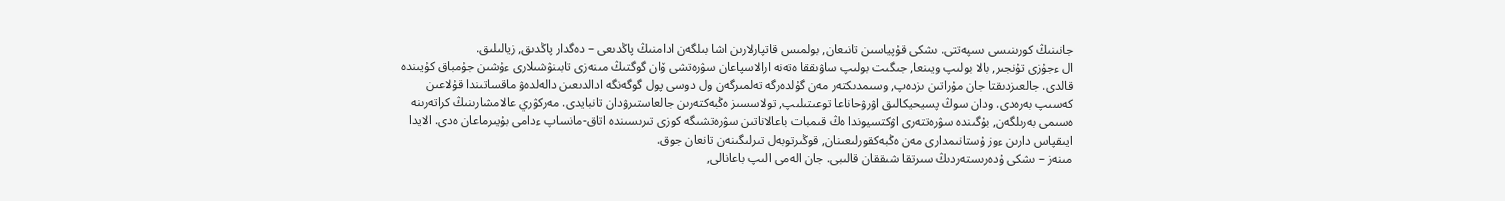جانىنىڭ كورىنىسى ىسپەتتى. ىشكى قۇپياسىن تانىعان, بولمىس قاتپارلارىن اشا بىلگەن ادامنىڭ پاڭدىعى – دەگدار پاڭدىق, زيالىلىق.
ال ءجۇزى تۇنجىر, بالا بولىپ ويىنعا, جىگىت بولىپ ساۋىققا ەتەنە ارالاسپاعان سۋرەتشى ۆان گوگتىڭ مىنەزى تابىنۋشىلارى ءۇشىن جۇمباق كۇيىندە قالدى. جالعىزدىقتا جان مۇراتىن ىزدەپ, وسىمدىكتەر مەن گۇلدەرگە تەلمىرگەن ول دوسى پول گوگەنگە ادالدىعىن دالەلدەۋ ماقساتىندا قۇلاعىن كەسىپ بەرەدى. ودان سوڭ پسيحيكالىق اۋرۋحاناعا توعىتىلىپ, تولاسسىز ەڭبەكتەرىن جالعاستىرۋدان تانبايدى. مەركۋري عالامشارىنىڭ كراتەرىنە ەسىمى بەرىلگەن, بۇگىندە سۋرەتتەرى اۋكتسيوندا ەڭ قىمبات باعالاناتىن سۋرەتشىگە كوزى تىرىسىندە اتاق-مانساپ ءدامى بۇيىرماعان ەدى. الايدا ايىقپاس دارىن ءوز ۇستانىمدارى مەن ەڭبەكقورلىعىنان, قوڭىرتوبەل تىرلىگىنەن تانعان جوق.
مىنەز – ىشكى ۇدەرىستەردىڭ سىرتقا شىققان قالىبى. جان الەمى الىپ باعانالى,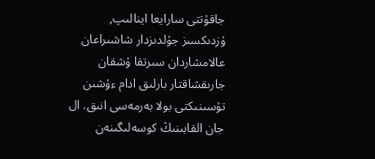جاقۇتتى سارايعا اينالىپ, ۇزدىكسىز جۇلدىزدار شاشىراعان عالامشاردان سىرتقا ۇشقان جارىقشاقتار بارلىق ادام ءۇشىن تۇسىنىكتى بولا بەرمەسى انىق. ال جان القابىنىڭ كوسەلىگىنەن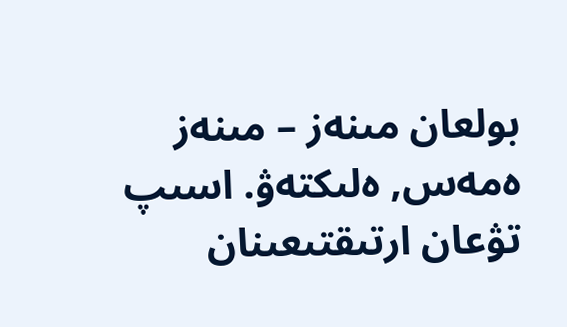بولعان مىنەز – مىنەز ەمەس, ەلىكتەۋ. اسىپ تۋعان ارتىقتىعىنان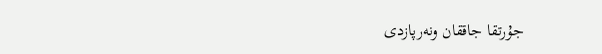جۇرتقا جاققان ونەرپازدى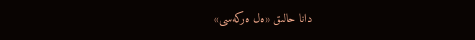دانا حالىق «ەل ەركەسى»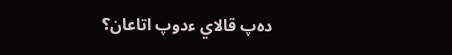دەپ قالاي ءدوپ اتاعان؟